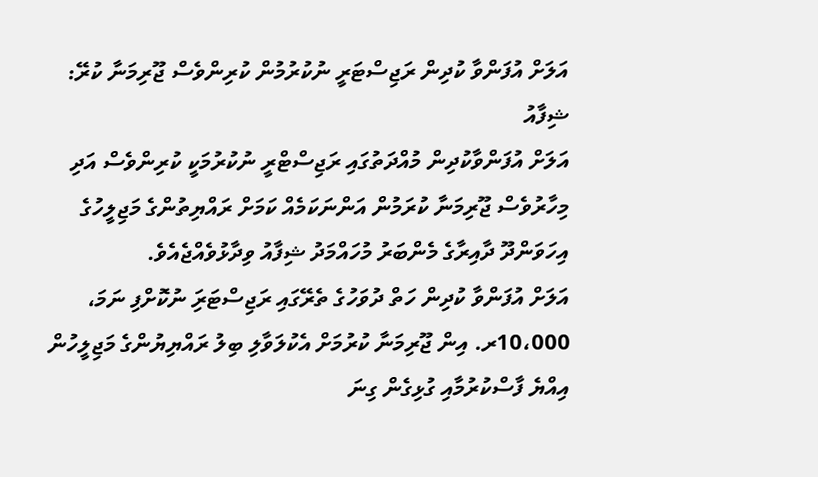އަލަށް އުފަންވާ ކުދިން ރަޖިސްޓަރީ ނުކުރުމުން ކުރިންވެސް ޖޫރިމަނާ ކުރޭ: ޝިފާއު
އަލަށް އުފަންވާކުދިން މުއްދަތުގައި ރަޖިސްޓްރީ ނުކުރުމަކީ ކުރިންވެސް އަދި މިހާރުވެސް ޖޫރިމަނާ ކުރަމުން އަންނަކަމެއް ކަމަށް ރައްޔިތުންގެ މަޖިލީހުގެ އިހަވަންދޫ ދާއިރާގެ މެންބަރު މުހައްމަދު ޝިފާއު ވިދާޅުވެއްޖެއެވެ.
އަލަށް އުފަންވާ ކުދިން ހަތް ދުވަހުގެ ތެރޭގައި ރަޖިސްޓަރަި ނުކޮށްފި ނަމަ، 10،000ރ. އިން ޖޫރިމަނާ ކުރުމަށް އެކުލަވާލި ބިލު ރައްޔިޔުންގެ މަޖިލީހުން އިއްޔެ ފާސްކުރުމާއި ގުޅިގެން ގިނަ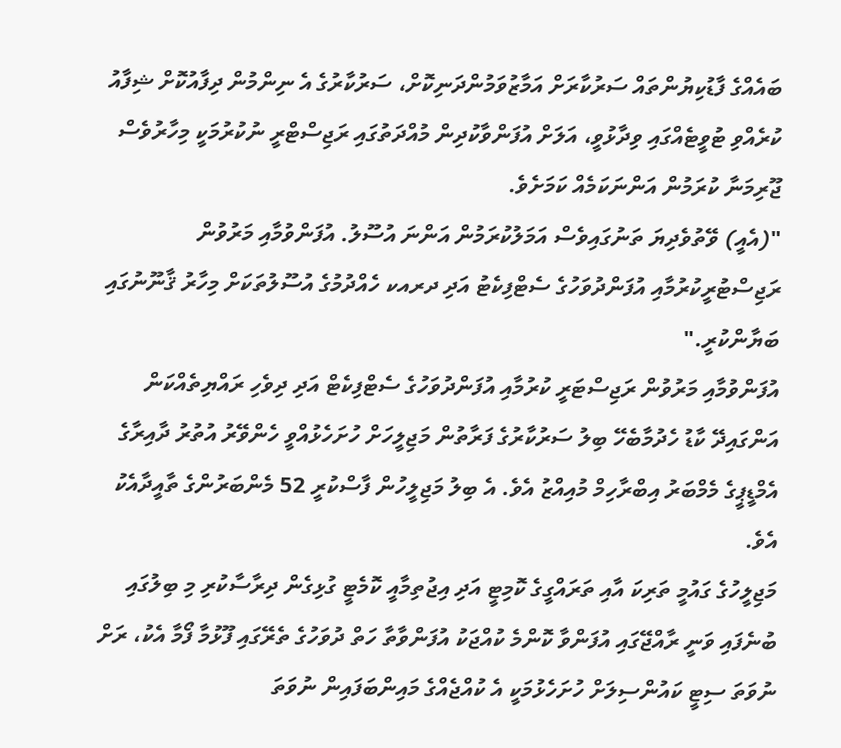ބައެއްގެ ފާޑުކިޔުންތައް ސަރުކާރަށް އަމާޒުވަމުންދަނިކޮށް، ސަރުކާރުގެ އެ ނިންމުން ދިފާއުކޮށް ޝިފާއު ކުރެއްވި ޓުވީޓެއްގައި ވިދާޅުވީ، އަލަށް އުފަންވާކުދިން މުއްދަތުގައި ރަޖިސްޓްރީ ނުކުރުމަކީ މިހާރުވެސް ޖޫރިމަނާ ކުރަމުން އަންނަކަމެއް ކަމަށެވެ.
"(އެއީ) ވޭތުވެދިޔަ ތަނުގައިވެސް އަމަލުކުރަމުން އަންނަ އުސޫލު. އުފަންވުމާއި މަރުވުން ރަޖިސްޓުރީކުރުމާއި އުފަންދުވަހުގެ ސެޓްފިކެޓު އަދި ދރއކ ހެއްދުމުގެ އުސޫލުތަކަށް މިހާރު ޤާނޫނުގައި ބަޔާންކުރީ."
އުފަންވުމާއި މަރުވުން ރަޖިސްޓަރީ ކުރުމާއި އުފަންދުވަހުގެ ސެޓްފިކެޓް އަދި ދިވެހި ރައްޔިތެއްކަން އަންގައިދޭ ކާޑު ހެދުމާބެހޭ ބިލު ސަރުކާރުގެ ފަރާތުން މަޖިލީހަށް ހުށަހެޅުއްވީ ހެންވޭރު އުތުރު ދާއިރާގެ އެމްޑީޕީގެ މެމްބަރު އިބްރާހިމް މުއިއްޒު އެވެ. އެ ބިލު މަޖިލީހުން ފާސްކުރީ 52 މެންބަރުންގެ ތާއީދާއެކު އެވެ.
މަޖިލީހުގެ ގައުމީ ތަރިކަ އާއި ތަރައްގީގެ ކޮމިޓީ އަދި އިޖުތިމާއީ ކޮމެޓީ ގުޅިގެން ދިރާސާކުރި މި ބިލުގައި ބުނެފައި ވަނީ ރާއްޖޭގައި އުފަންވާ ކޮންމެ ކުއްޖަކު އުފަންވާތާ ހަތް ދުވަހުގެ ތެރޭގައި ފޫޅުމާ ފޯމާ އެކު، ރަށް ނުވަތަ ސިޓީ ކައުންސިލަށް ހުށަހެޅުމަކީ އެ ކުއްޖެއްގެ މައިންބަފައިން ނުވަތަ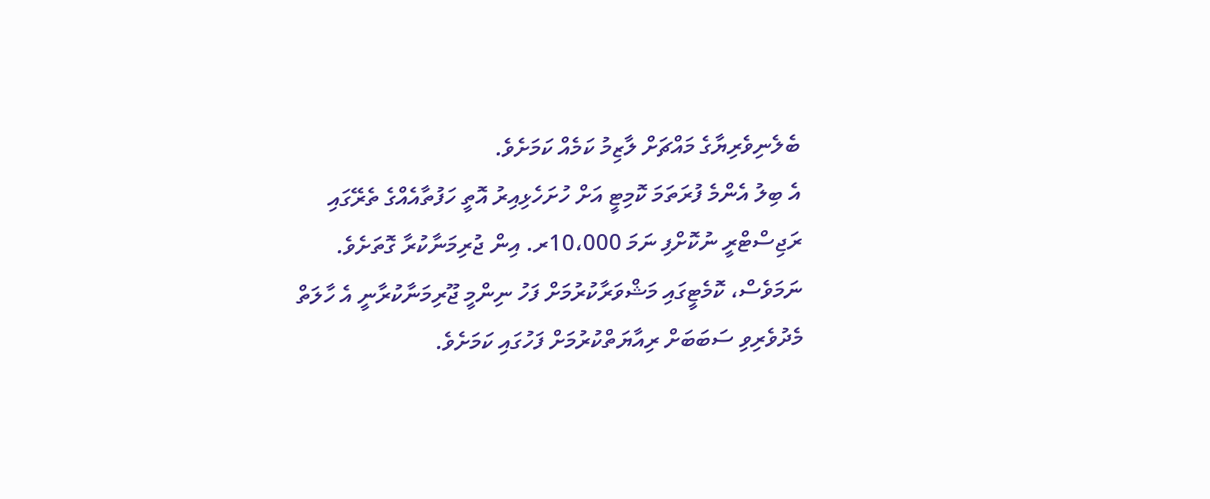ބެލެނިވެރިޔާގެ މައްޗަށް ލާޒިމު ކަމެއް ކަމަށެވެ.
އެ ބިލު އެންމެ ފުރަތަމަ ކޮމިޓީ އަށް ހުށަހެޅިއިރު އޮތީ ހަފުތާއެއްގެ ތެރޭގައި ރަޖިސްޓްރީ ނުކޮށްފި ނަމަ 10،000ރ. އިން ޖުރިމަނާކުރާ ގޮތަށެވެ. ނަމަވެސް، ކޮމެޓީގައި މަޝްވަރާކުރުމަށް ފަހު ނިންމީ ޖޫރިމަނާކުރާނީ އެ ހާލަތް މެދުވެރިވި ސަބަބަށް ރިއާޔަތްކުރުމަށް ފަހުގައި ކަމަށެވެ.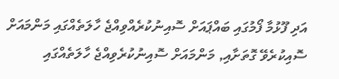އަދި ފޫޅުމާ ފޯމުގައި ބައްޕައަށް ސޮއިނުކުރެއްވިއްޖެ ހާލަތެއްގައި މަންމައަށް ސޮއިކުރެވޭ ގޮތަށާއި, މަންމައަށް ސޮއިނުކުރެވިއްޖެ ހާލަތެއްގައި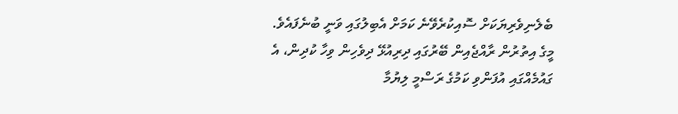ބެލެނިވެރިޔަކަށް ސޮއިކުރެވޭނެ ކަމަށް އެބިލުގައި ވަނީ ބުނެފައެވެ.
މީގެ އިތުރުން ރާއްޖެއިން ބޭރުގައި ދިރިއުޅޭ ދިވެހިން ވިހާ ކުދިން، އެ ގައުމެއްގައި އުފަންވި ކަމުގެ ރަސްމީ ލިޔުމާ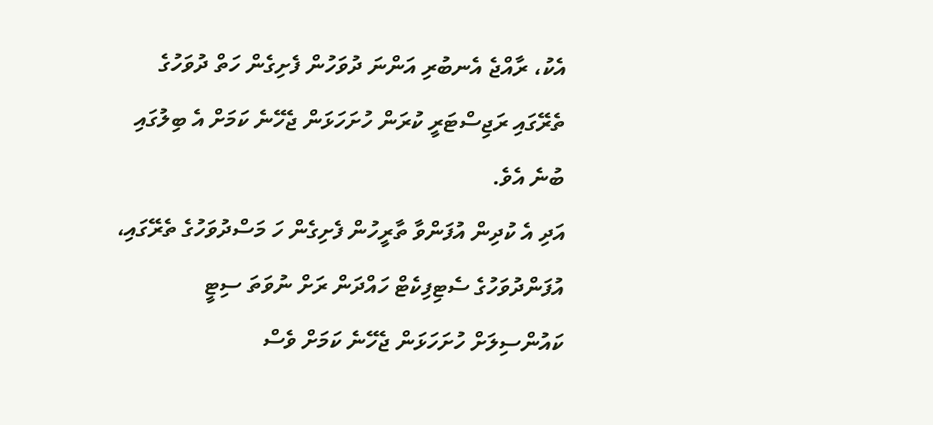އެކު، ރާއްޖެ އެނބުރި އަންނަ ދުވަހުން ފެށިގެން ހަތް ދުވަހުގެ ތެރޭގައި ރަޖިސްޓަރީ ކުރަން ހުށަހަޅަން ޖެހޭނެ ކަމަށް އެ ބިލުގައި ބުނެ އެވެ.
އަދި އެ ކުދިން އުފަންވާ ތާރީހުން ފެށިގެން ހަ މަސްދުވަހުގެ ތެރޭގައި، އުފަންދުވަހުގެ ސެޓިފިކެޓް ހައްދަން ރަށް ނުވަތަ ސިޓީ ކައުންސިލަށް ހުށަހަޅަން ޖެހޭނެ ކަމަށް ވެސް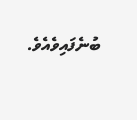ބުނެފައިވެއެވެ.